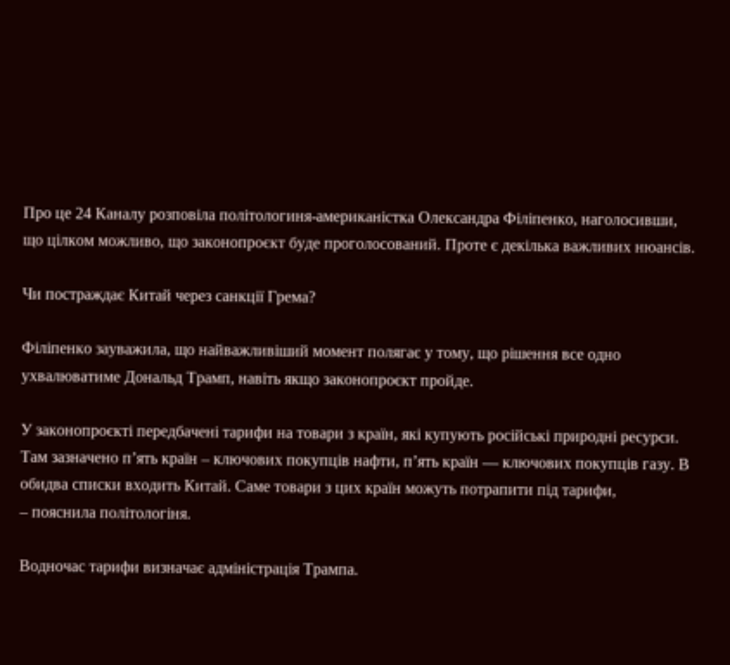Про це 24 Каналу розповіла політологиня-американістка Олександра Філіпенко, наголосивши, що цілком можливо, що законопроєкт буде проголосований. Проте є декілька важливих нюансів.

Чи постраждає Китай через санкції Грема?

Філіпенко зауважила, що найважливіший момент полягає у тому, що рішення все одно ухвалюватиме Дональд Трамп, навіть якщо законопроєкт пройде.

У законопроєкті передбачені тарифи на товари з країн, які купують російські природні ресурси. Там зазначено п’ять країн – ключових покупців нафти, п’ять країн — ключових покупців газу. В обидва списки входить Китай. Саме товари з цих країн можуть потрапити під тарифи,
– пояснила політологіня.

Водночас тарифи визначає адміністрація Трампа.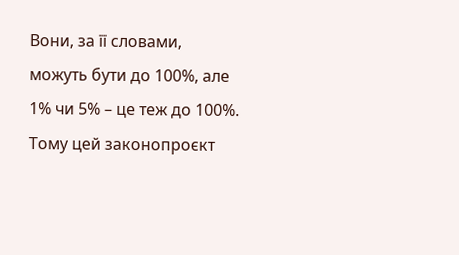Вони, за її словами, можуть бути до 100%, але 1% чи 5% – це теж до 100%. Тому цей законопроєкт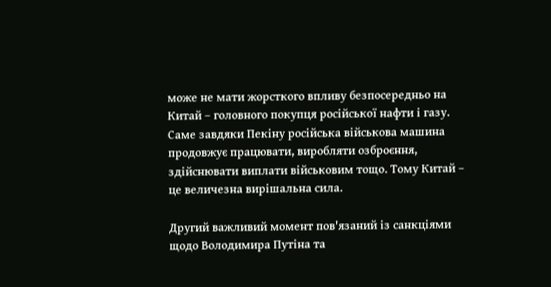може не мати жорсткого впливу безпосередньо на Китай – головного покупця російської нафти і газу. Саме завдяки Пекіну російська військова машина продовжує працювати, виробляти озброєння, здійснювати виплати військовим тощо. Тому Китай – це величезна вирішальна сила.

Другий важливий момент пов'язаний із санкціями щодо Володимира Путіна та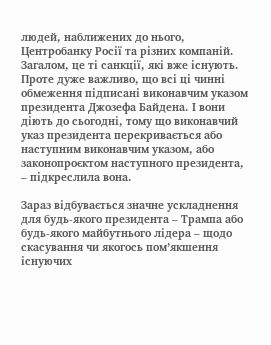людей, наближених до нього, Центробанку Росії та різних компаній. Загалом, це ті санкції, які вже існують. Проте дуже важливо, що всі ці чинні обмеження підписані виконавчим указом президента Джозефа Байдена. І вони діють до сьогодні, тому що виконавчий указ президента перекривається або наступним виконавчим указом, або законопроєктом наступного президента,
– підкреслила вона.

Зараз відбувається значне ускладнення для будь-якого президента – Трампа або будь-якого майбутнього лідера – щодо скасування чи якогось пом’якшення існуючих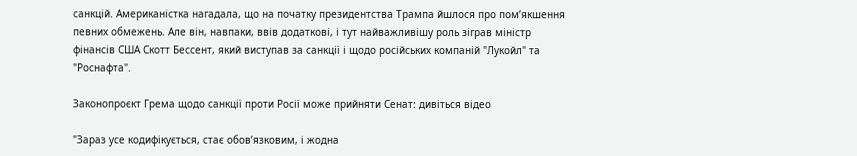санкцій. Американістка нагадала, що на початку президентства Трампа йшлося про пом’якшення певних обмежень. Але він, навпаки, ввів додаткові, і тут найважливішу роль зіграв міністр фінансів США Скотт Бессент, який виступав за санкції і щодо російських компаній "Лукойл" та "Роснафта".

Законопроєкт Грема щодо санкції проти Росії може прийняти Сенат: дивіться відео

"Зараз усе кодифікується, стає обов’язковим, і жодна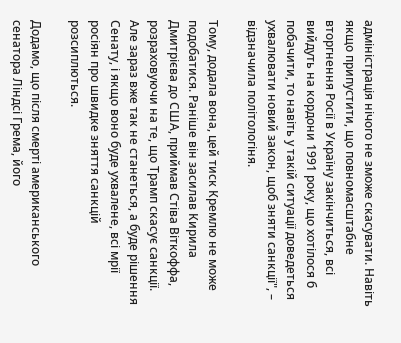адміністрація нічого не зможе скасувати. Навіть якщо припустити, що повномасштабне вторгнення Росії в Україну закінчиться, всі вийдуть на кордони 1991 року, що хотілося б побачити, то навіть у такій ситуації доведеться ухвалювати новий закон, щоб зняти санкції", – відзначила політологіня.

Тому, додала вона, цей тиск Кремлю не може подобатися. Раніше він засилав Кирила Дмитрієва до США, приймав Стіва Віткоффа, розраховуючи на те, що Трамп скасує санкції. Але зараз вже так не станеться, а буде рішення Сенату, і якщо воно буде ухвалене, всі мрії росіян про швидке зняття санкцій розсиплються.

Додамо, що після смерті американського сенатора Ліндсі Грема, його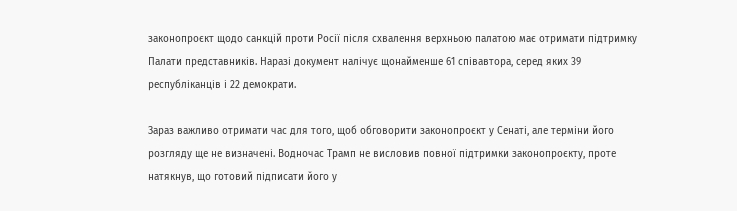законопроєкт щодо санкцій проти Росії після схвалення верхньою палатою має отримати підтримку Палати представників. Наразі документ налічує щонайменше 61 співавтора, серед яких 39 республіканців і 22 демократи.

Зараз важливо отримати час для того, щоб обговорити законопроєкт у Сенаті, але терміни його розгляду ще не визначені. Водночас Трамп не висловив повної підтримки законопроєкту, проте натякнув, що готовий підписати його у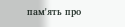пам'ять про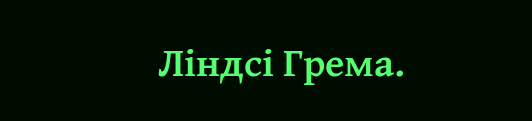Ліндсі Грема.